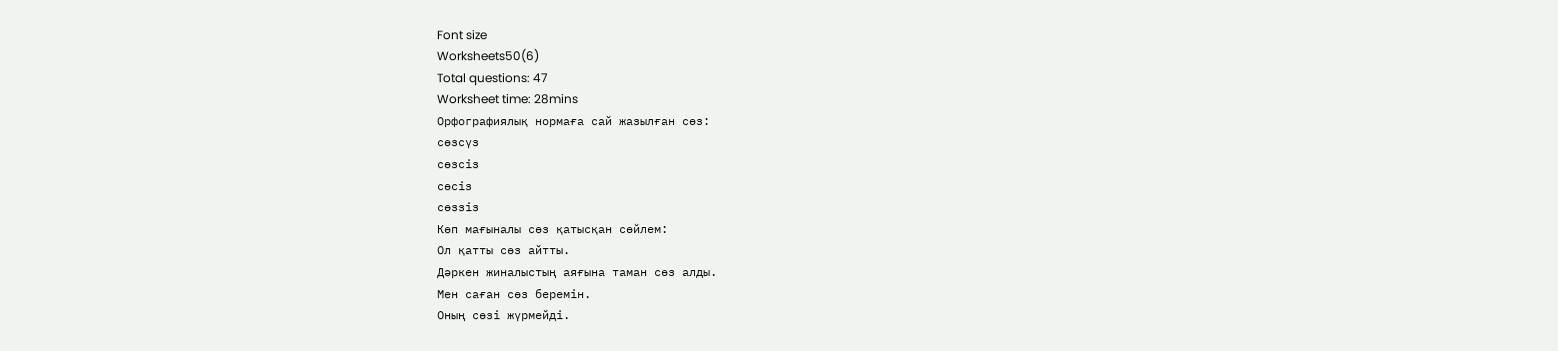Font size
Worksheets50(6)
Total questions: 47
Worksheet time: 28mins
Орфографиялық нормаға сай жазылған сөз:
сөзсүз
сөзсіз
сөсіз
сөззіз
Көп мағыналы сөз қатысқан сөйлем:
Ол қатты сөз айтты.
Дәркен жиналыстың аяғына таман сөз алды.
Мен саған сөз беремін.
Оның сөзі жүрмейді.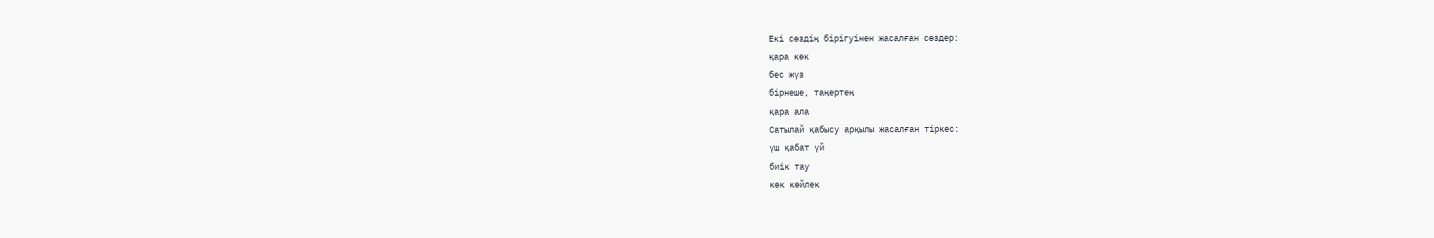Екі сөздің бірігуінен жасалған сөздер:
қара көк
бес жүз
бірнеше, таңертең
қара ала
Сатылай қабысу арқылы жасалған тіркес:
үш қабат үй
биік тау
көк көйлек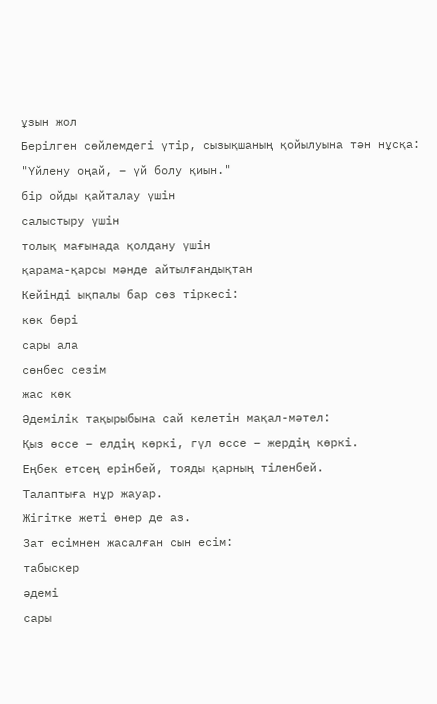ұзын жол
Берілген сөйлемдегі үтір, сызықшаның қойылуына тән нұсқа: "Үйлену оңай, – үй болу қиын."
бір ойды қайталау үшін
салыстыру үшін
толық мағынада қолдану үшін
қарама-қарсы мәнде айтылғандықтан
Кейінді ықпалы бар сөз тіркесі:
көк бөрі
сары ала
сөнбес сезім
жас көк
Әдемілік тақырыбына сай келетін мақал-мәтел:
Қыз өссе – елдің көркі, гүл өссе – жердің көркі.
Еңбек етсең ерінбей, тояды қарның тіленбей.
Талаптыға нұр жауар.
Жігітке жеті өнер де аз.
Зат есімнен жасалған сын есім:
табыскер
әдемі
сары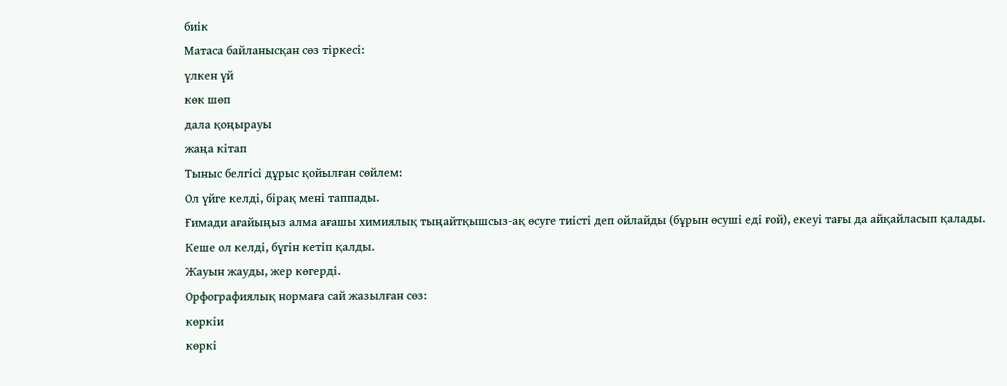биік
Матаса байланысқан сөз тіркесі:
үлкен үй
көк шөп
дала қоңырауы
жаңа кітап
Тыныс белгісі дұрыс қойылған сөйлем:
Ол үйге келді, бірақ мені таппады.
Ғимади ағайыңыз алма ағашы химиялық тыңайтқышсыз-ақ өсуге тиісті деп ойлайды (бұрын өсуші еді ғой), екеуі тағы да айқайласып қалады.
Кеше ол келді, бүгін кетіп қалды.
Жауын жауды, жер көгерді.
Орфографиялық нормаға сай жазылған сөз:
көркіи
көркі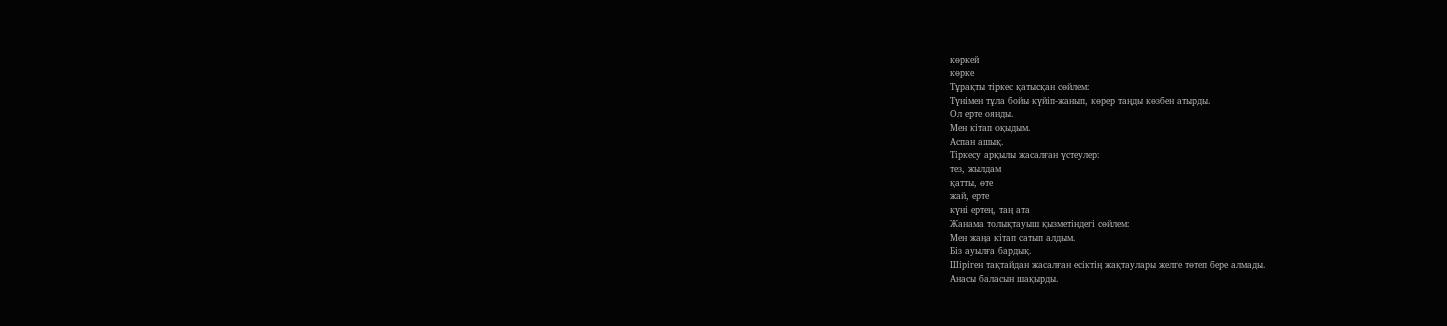көркей
көрке
Тұрақты тіркес қатысқан сөйлем:
Түнімен тұла бойы күйіп-жанып, көрер таңды көзбен атырды.
Ол ерте оянды.
Мен кітап оқыдым.
Аспан ашық.
Тіркесу арқылы жасалған үстеулер:
тез, жылдам
қатты, өте
жай, ерте
күні ертең, таң ата
Жанама толықтауыш қызметіндегі сөйлем:
Мен жаңа кітап сатып алдым.
Біз ауылға бардық.
Шіріген тақтайдан жасалған есіктің жақтаулары желге төтеп бере алмады.
Анасы баласын шақырды.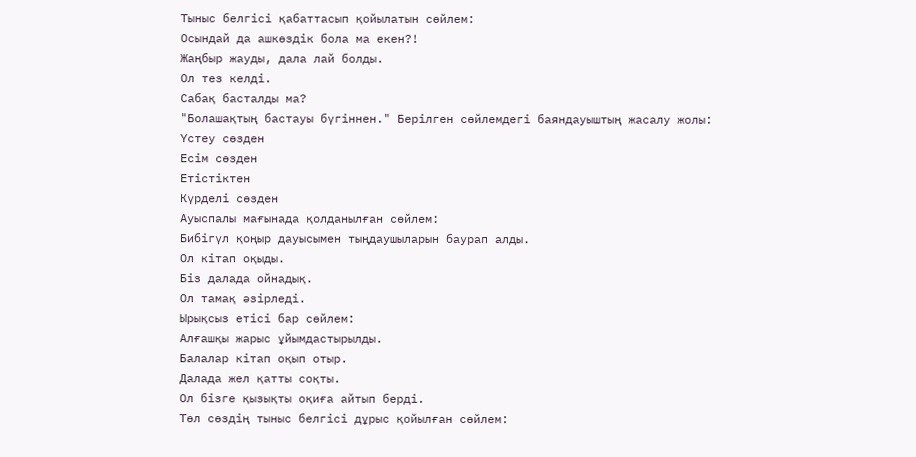Тыныс белгісі қабаттасып қойылатын сөйлем:
Осындай да ашкөздік бола ма екен?!
Жаңбыр жауды, дала лай болды.
Ол тез келді.
Сабақ басталды ма?
"Болашақтың бастауы бүгіннен." Берілген сөйлемдегі баяндауыштың жасалу жолы:
Үстеу сөзден
Есім сөзден
Етістіктен
Күрделі сөзден
Ауыспалы мағынада қолданылған сөйлем:
Бибігүл қоңыр дауысымен тыңдаушыларын баурап алды.
Ол кітап оқыды.
Біз далада ойнадық.
Ол тамақ әзірледі.
Ырықсыз етісі бар сөйлем:
Алғашқы жарыс ұйымдастырылды.
Балалар кітап оқып отыр.
Далада жел қатты соқты.
Ол бізге қызықты оқиға айтып берді.
Төл сөздің тыныс белгісі дұрыс қойылған сөйлем: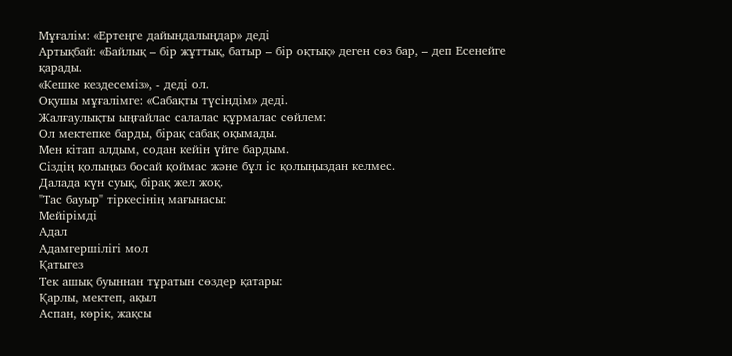Мұғалім: «Ертеңге дайындалыңдар» деді
Артықбай: «Байлық – бір жұттық, батыр – бір оқтық» деген сөз бар, – деп Есенейге қарады.
«Кешке кездесеміз», - деді ол.
Оқушы мұғалімге: «Сабақты түсіндім» деді.
Жалғаулықты ыңғайлас салалас құрмалас сөйлем:
Ол мектепке барды, бірақ сабақ оқымады.
Мен кітап алдым, содан кейін үйге бардым.
Сіздің қолыңыз босай қоймас және бұл іс қолыңыздан келмес.
Далада күн суық, бірақ жел жоқ.
"Тас бауыр" тіркесінің мағынасы:
Мейірімді
Адал
Адамгершілігі мол
Қатыгез
Тек ашық буыннан тұратын сөздер қатары:
Қарлы, мектеп, ақыл
Аспан, көрік, жақсы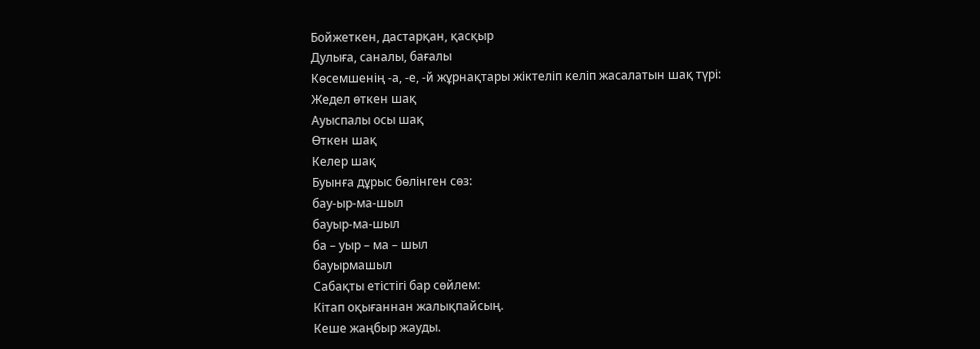Бойжеткен, дастарқан, қасқыр
Дулыға, саналы, бағалы
Көсемшенің -а, -е, -й жұрнақтары жіктеліп келіп жасалатын шақ түрі:
Жедел өткен шақ
Ауыспалы осы шақ
Өткен шақ
Келер шақ
Буынға дұрыс бөлінген сөз:
бау-ыр-ма-шыл
бауыр-ма-шыл
ба – уыр – ма – шыл
бауырмашыл
Сабақты етістігі бар сөйлем:
Кітап оқығаннан жалықпайсың.
Кеше жаңбыр жауды.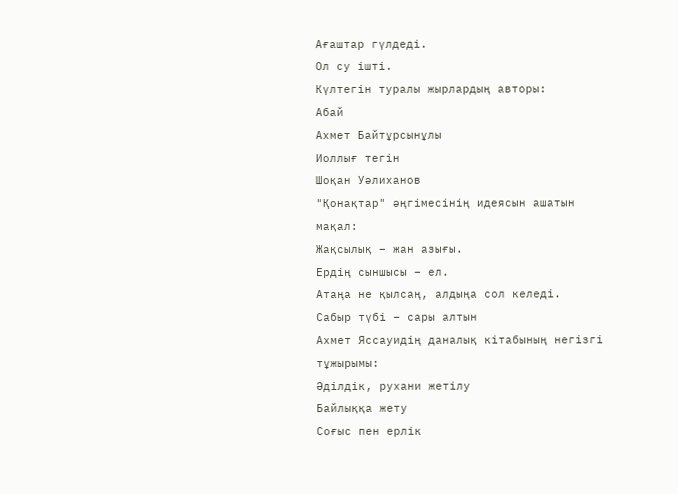Ағаштар гүлдеді.
Ол су ішті.
Күлтегін туралы жырлардың авторы:
Абай
Ахмет Байтұрсынұлы
Иоллығ тегін
Шоқан Уәлиханов
"Қонақтар" әңгімесінің идеясын ашатын мақал:
Жақсылық – жан азығы.
Ердің сыншысы – ел.
Атаңа не қылсаң, алдыңа сол келеді.
Сабыр түбі – сары алтын
Ахмет Яссауидің даналық кітабының негізгі тұжырымы:
Әділдік, рухани жетілу
Байлыққа жету
Соғыс пен ерлік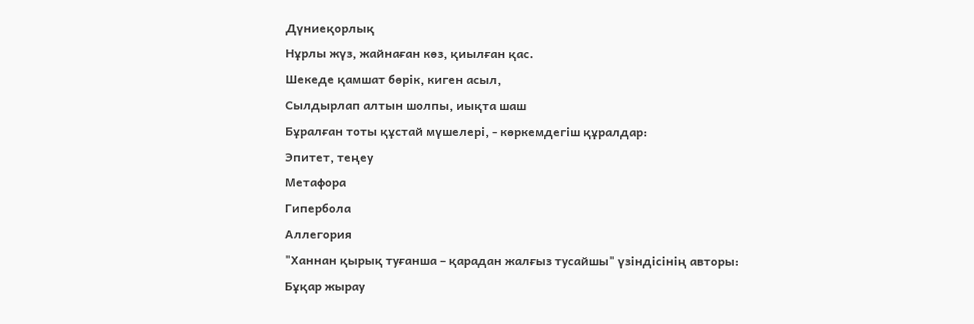Дүниеқорлық
Нұрлы жүз, жайнаған көз, қиылған қас.
Шекеде қамшат бөрік, киген асыл,
Сылдырлап алтын шолпы, иықта шаш
Бұралған тоты құстай мүшелері, - көркемдегіш құралдар:
Эпитет, теңеу
Метафора
Гипербола
Аллегория
"Ханнан қырық туғанша – қарадан жалғыз тусайшы" үзіндісінің авторы:
Бұқар жырау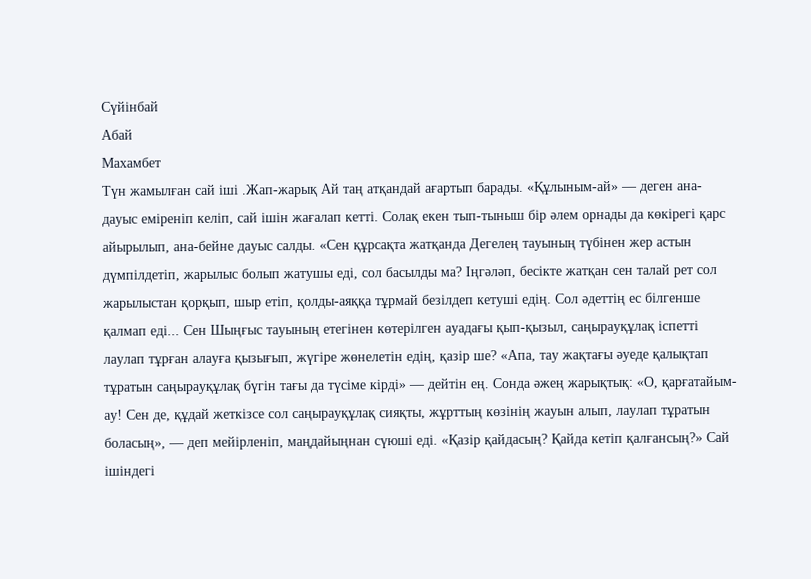Сүйінбай
Абай
Махамбет
Түн жамылған сай іші .Жап-жарық Ай таң атқандай ағартып барады. «Құлыным-ай» — деген ана-дауыс еміреніп келіп, сай ішін жағалап кетті. Солақ екен тып-тыныш бір әлем орнады да көкірегі қарс айырылып, ана-бейне дауыс салды. «Сен құрсақта жатқанда Дегелең тауының түбінен жер астын дүмпілдетіп, жарылыс болып жатушы еді, сол басылды ма? Іңгәләп, бесікте жатқан сен талай рет сол жарылыстан қорқып, шыр етіп, қолды-аяққа тұрмай безілдеп кетуші едің. Сол әдеттің ес білгенше қалмап еді... Сен Шыңғыс тауының етегінен көтерілген ауадағы қып-қызыл, саңырауқұлақ іспетті лаулап тұрған алауға қызығып, жүгіре жөнелетін едің, қазір ше? «Апа, тау жақтағы әуеде қалықтап тұратын саңырауқұлақ бүгін тағы да түсіме кірді» — дейтін ең. Сонда әжең жарықтық: «О, қарғатайым-ау! Сен де, құдай жеткізсе сол саңырауқұлақ сияқты, жұрттың көзінің жауын алып, лаулап тұратын боласың», — деп мейірленіп, маңдайыңнан сүюші еді. «Қазір қайдасың? Қайда кетіп қалғансың?» Сай ішіндегі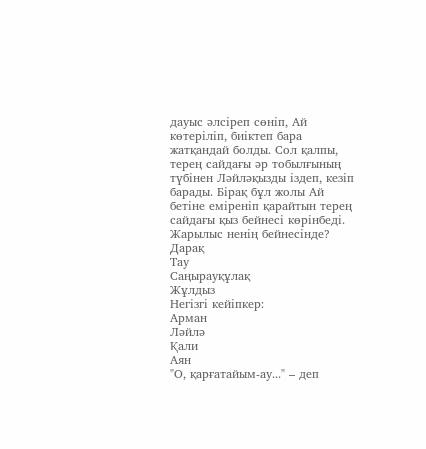дауыс әлсіреп сөніп, Ай көтеріліп, биіктеп бара жатқандай болды. Сол қалпы, терең сайдағы әр тобылғының түбінен Ләйләқызды іздеп, кезіп барады. Бірақ бұл жолы Ай бетіне еміреніп қарайтын терең сайдағы қыз бейнесі көрінбеді.
Жарылыс ненің бейнесінде?
Дарақ
Тау
Саңырауқұлақ
Жұлдыз
Негізгі кейіпкер:
Арман
Ләйлә
Қали
Аян
"О, қарғатайым-ау..." – деп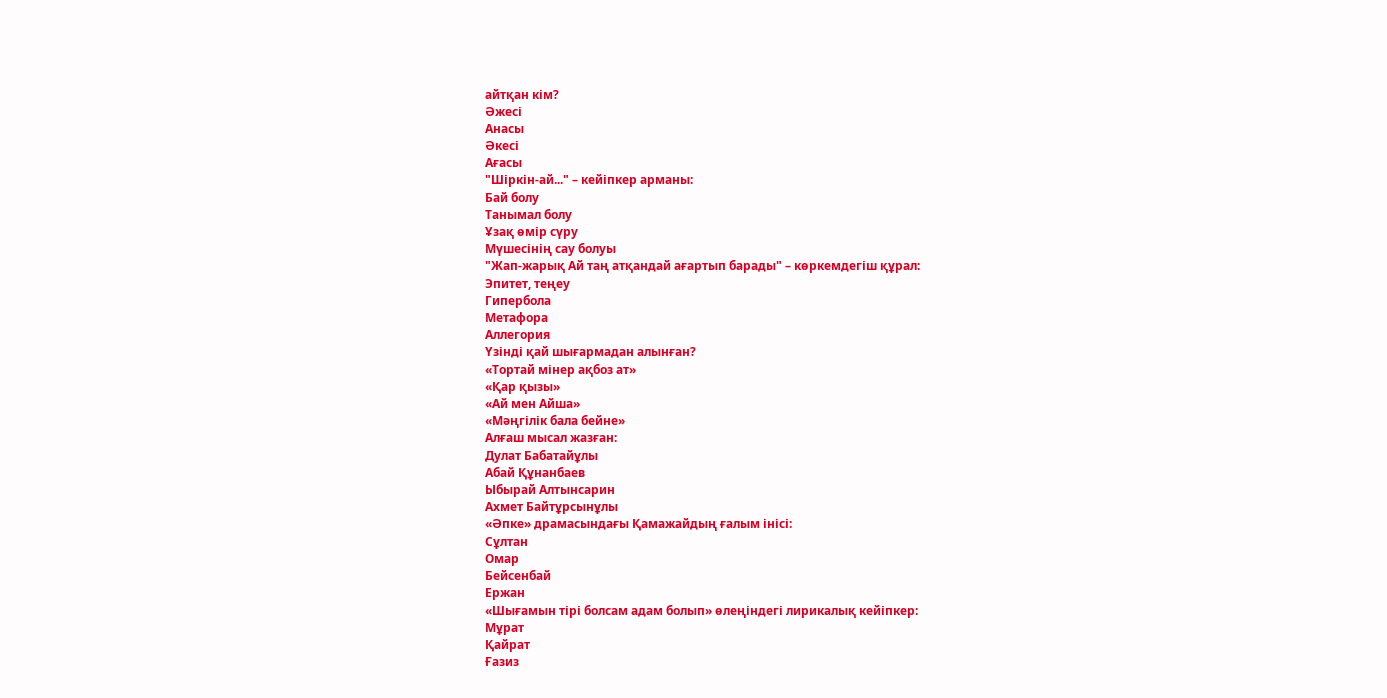айтқан кім?
Әжесі
Анасы
Әкесі
Ағасы
"Шіркін-ай..." – кейіпкер арманы:
Бай болу
Танымал болу
Ұзақ өмір сүру
Мүшесінің сау болуы
"Жап-жарық Ай таң атқандай ағартып барады" – көркемдегіш құрал:
Эпитет, теңеу
Гипербола
Метафора
Аллегория
Үзінді қай шығармадан алынған?
«Тортай мінер ақбоз ат»
«Қар қызы»
«Ай мен Айша»
«Мәңгілік бала бейне»
Алғаш мысал жазған:
Дулат Бабатайұлы
Абай Құнанбаев
Ыбырай Алтынсарин
Ахмет Байтұрсынұлы
«Әпке» драмасындағы Қамажайдың ғалым інісі:
Сұлтан
Омар
Бейсенбай
Ержан
«Шығамын тірі болсам адам болып» өлеңіндегі лирикалық кейіпкер:
Мұрат
Қайрат
Ғазиз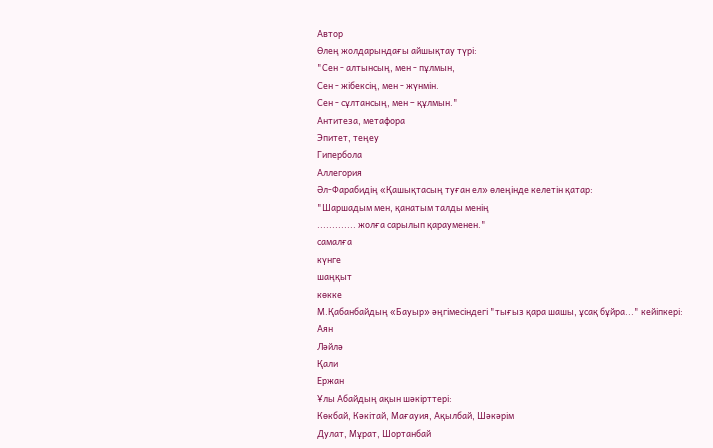Автор
Өлең жолдарындағы айшықтау түрі:
"Сен - алтынсың, мен - пұлмын,
Сен - жібексің, мен - жүнмін.
Сен - сұлтансың, мен – құлмын."
Антитеза, метафора
Эпитет, теңеу
Гипербола
Аллегория
Әл-Фарабидің «Қашықтасың туған ел» өлеңінде келетін қатар:
"Шаршадым мен, қанатым талды менің
............. жолға сарылып қарауменен."
самалға
күнге
шаңқыт
көкке
М.Қабанбайдың «Бауыр» әңгімесіндегі "тығыз қара шашы, ұсақ бұйра..." кейіпкері:
Аян
Ләйлә
Қали
Ержан
Ұлы Абайдың ақын шәкірттері:
Көкбай, Кәкітай, Мағауия, Ақылбай, Шәкәрім
Дулат, Мұрат, Шортанбай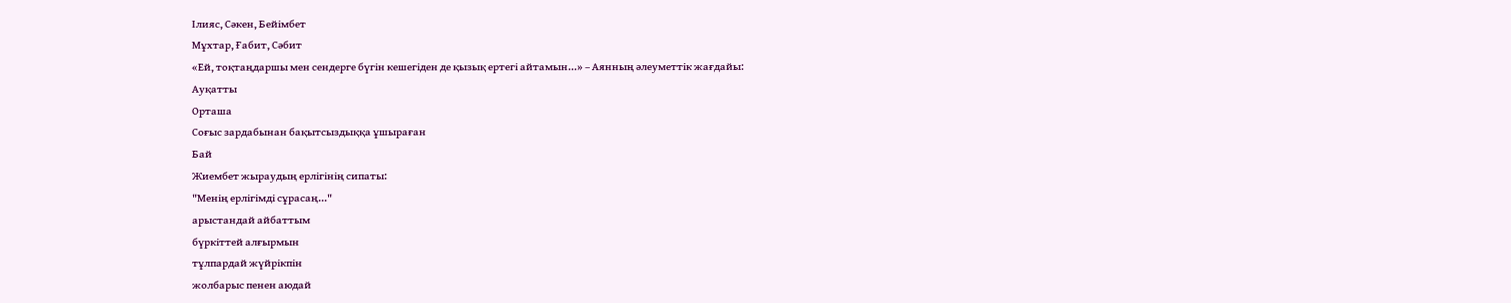Ілияс, Сәкен, Бейімбет
Мұхтар, Ғабит, Сәбит
«Ей, тоқтаңдаршы мен сендерге бүгін кешегіден де қызық ертегі айтамын...» – Аянның әлеуметтік жағдайы:
Ауқатты
Орташа
Соғыс зардабынан бақытсыздыққа ұшыраған
Бай
Жиембет жыраудың ерлігінің сипаты:
"Менің ерлігімді сұрасаң..."
арыстандай айбаттым
бүркіттей алғырмын
тұлпардай жүйрікпін
жолбарыс пенен аюдай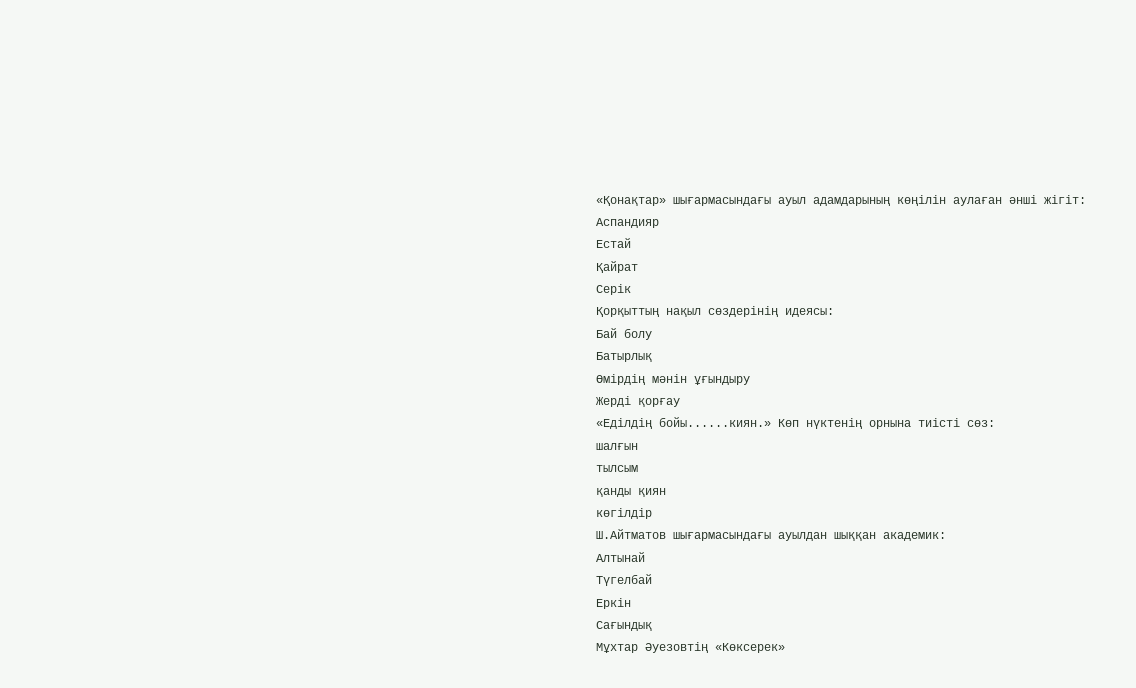«Қонақтар» шығармасындағы ауыл адамдарының көңілін аулаған әнші жігіт:
Аспандияр
Естай
Қайрат
Серік
Қорқыттың нақыл сөздерінің идеясы:
Бай болу
Батырлық
Өмірдің мәнін ұғындыру
Жерді қорғау
«Еділдің бойы......киян.» Көп нүктенің орнына тиісті сөз:
шалғын
тылсым
қанды қиян
көгілдір
Ш.Айтматов шығармасындағы ауылдан шыққан академик:
Алтынай
Түгелбай
Еркін
Сағындық
Мұхтар Әуезовтің «Көксерек»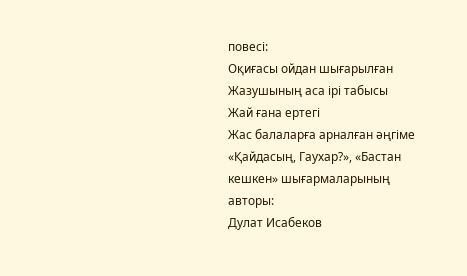повесі:
Оқиғасы ойдан шығарылған
Жазушының аса ірі табысы
Жай ғана ертегі
Жас балаларға арналған әңгіме
«Қайдасың, Гаухар?», «Бастан кешкен» шығармаларының авторы:
Дулат Исабеков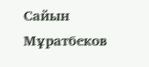Сайын Мұратбеков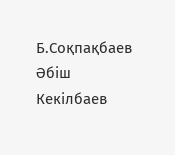Б.Соқпақбаев
Әбіш Кекілбаев